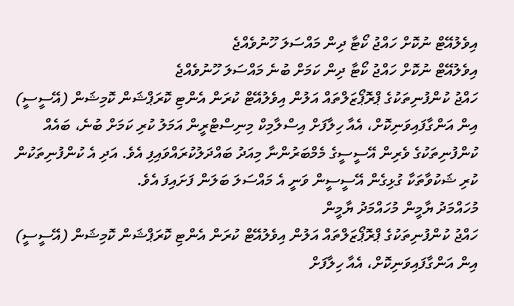އިވެލުއޭޓް ނުކޮށް ހައްޖު ކޯޓާ ދިން މައްސަލަ ހޫނުވެއްޖެ
އިވެލުއޭޓް ނުކޮށް ހައްޖު ކޯޓާ ދިން ކަމަށް ބުނެ މައްސަލަ ހޫނުވެއްޖެ
ހައްޖު ކުންފުނިތަކުގެ ޕްރޮޕޯޒަލްތައް އަލުން އިވެލުއޭޓް ކުރަން އެންޓި ކޮރަޕްޝަން ކޮމިޝަން (އޭސީސީ) އިން އަންގާފައިވަނިކޮށް، އެއާ ހިލާފަށް އިސްލާމިކް މިނިސްޓްރީން އަމަލު ކުރި ކަމަށް ބުނެ، ބައެއް ކުންފުނިތަކުގެ ވެރިން އޭސީސީގެ މެމްބަރުންނާ މިއަދު ބައްދަލުކުރައްވައިފި އެވެ. އަދި އެ ކުންފުނިތަކުން ކުރި ޝަކުވާތަކާ ގުޅިގެން އޭސީސީން ވަނީ އެ މައްސަލަ ބަލަން ފަށައިފަ އެވެ.
މުހައްމަދު ޔާމީން މުހައްމަދު ޔާމީން
ހައްޖު ކުންފުނިތަކުގެ ޕްރޮޕޯޒަލްތައް އަލުން އިވެލުއޭޓް ކުރަން އެންޓި ކޮރަޕްޝަން ކޮމިޝަން (އޭސީސީ) އިން އަންގާފައިވަނިކޮށް، އެއާ ހިލާފަށް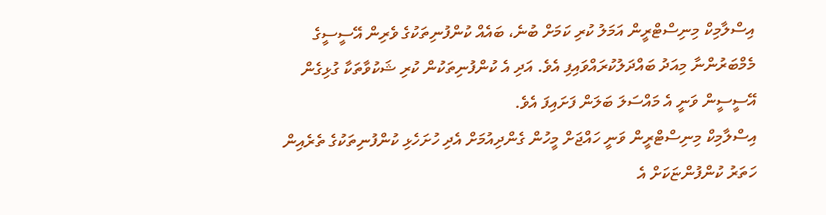އިސްލާމިކް މިނިސްޓްރީން އަމަލު ކުރި ކަމަށް ބުނެ، ބައެއް ކުންފުނިތަކުގެ ވެރިން އޭސީސީގެ މެމްބަރުންނާ މިއަދު ބައްދަލުކުރައްވައިފި އެވެ. އަދި އެ ކުންފުނިތަކުން ކުރި ޝަކުވާތަކާ ގުޅިގެން އޭސީސީން ވަނީ އެ މައްސަލަ ބަލަން ފަށައިފަ އެވެ.
އިސްލާމިކް މިނިސްޓްރީން ވަނީ ހައްޖަށް މީހުން ގެންދިއުމަށް އެދި ހުށަހެޅި ކުންފުނިތަކުގެ ތެރެއިން ހަތަރު ކުންފުންޏަކަށް އެ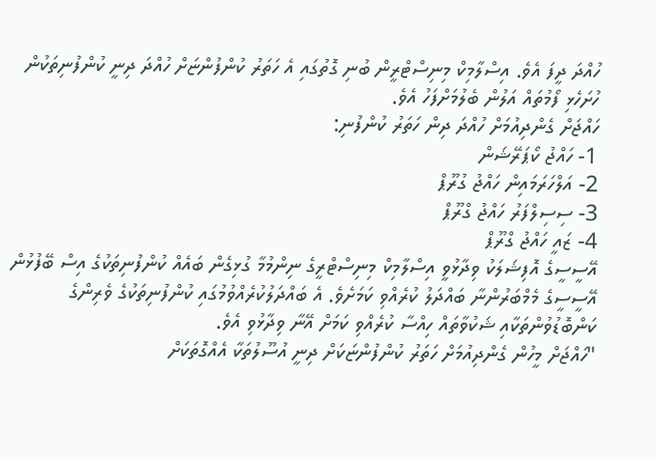ހުއްދަ ދީފަ އެވެ. އިސްލާމިކް މިނިސްޓްރީން ބުނި ގޮތުގައި އެ ހަތަރު ކުންފުންޏަށް ހުއްދަ ދިނީ ކުންފުނިތަކުން ހުށަހެޅި ފޯމުތައް އަލުން ބެލުމަށްފަހު އެވެ.
ހައްޖަށް ގެންދިއުމަށް ހުއްދަ ދިން ހަތަރު ކުންފުނި:
1- ހައްޖު ކޯޕަރޭޝަން
2- އަލްހަރަމައިން ހައްޖު ގުރޫޕް
3- ސިސިލްފަރު ހައްޖު ގްރޫޕް
4- ޒައީ ހައްޖު ގްރޫޕް
އޭސީސީގެ އޮފިޝަލަކު ވިދާޅުވީ އިސްލާމިކް މިނިސްޓްރީގެ ނިންމުމާ ގުޅިގެން ބައެއް ކުންފުނިތަކުގެ އިސް ބޭފުޅުން އޭސީސީގެ މެމްބަރުންނާ ބައްދަލު ކުރެއްވި ކަމަށެވެ. އެ ބައްދަލުކުރެއްވުމުގައި ކުންފުނިތަކުގެ ވެރިންގެ ކަންބޮޑުވުންތަކާއި ޝަކުވާތައް ހިއްސާ ކުރެއްވި ކަމަށް އޭނާ ވިދާޅުވި އެވެ.
"ހައްޖަށް މީހުން ގެންދިއުމަށް ހަތަރު ކުންފުންޏަކަށް ދިނީ އުސޫލުތަކާ އެއްގޮތަކަށް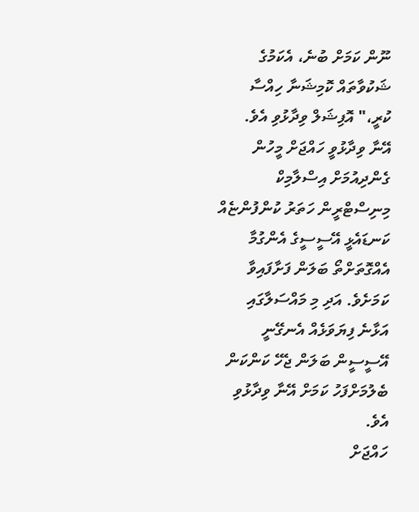ނޫން ކަމަށް ބުނެ، އެކަމުގެ ޝަކުވާތައް ކޮމިޝަނާ ހިއްސާ ކުރީ،" އޮފިޝަލް ވިދާޅުވި އެވެ.
އޭނާ ވިދާޅުވީ ހައްޖަށް މީހުން ގެންދިއުމަށް އިސްލާމިކް މިނިސްޓްރީން ހަތަރު ކުންފުންޏެއް ކަނޑައެޅީ އޭސީސީގެ އެންގުމާ އެއްގޮތަށްތޯ ބަލަން ފަށާފައިވާ ކަމަށެވެ. އަދި މި މައްސަލާގައި އަޅާނެ ފިޔަވަޅެއް އެނގޭނީ އޭސީސީން ބަލަން ޖެހޭ ކަންކަން ބެލުމަށްފަހު ކަމަށް އޭނާ ވިދާޅުވި އެވެ.
ހައްޖަށް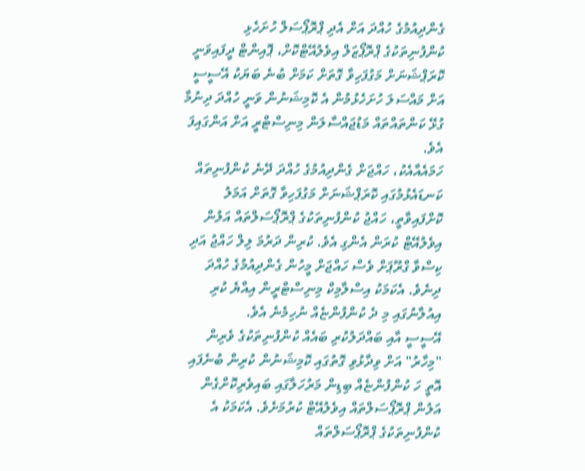ގެންދިއުމުގެ ހުއްދަ އަށް އެދި ޕްރޮޕޯސަލް ހުށަހެޅި ކުންފުނިތަކުގެ ޕްރޮޕޯޒަލް އިވެލުއޭޓްކޮށް، ޕޮއިންޓް ދީފައިވަނީ ކޮރަޕްޝަނަށް މަގުފަހިވާ ގޮތަށް ކަމަށް ބުނެ ބަޔަކު އޭސީސީ އަށް މައްސަލަ ހުށަހެޅުމުން އެ ކޮމިޝަނުން ވަނީ ހުއްދަ ދިނުމާ ގުޅޭ ކަންތައްތައް މަޑުޖައްސާލަން މިނިސްޓްރީ އަށް އަންގައިފަ އެވެ.
ހަމައެއާއެކު، ހައްޖަށް ގެންދިއުމުގެ ހުއްދަ ދޭނެ ކުންފުނިތައް ކަނޑައެޅުމުގައި ކޮރަޕްޝަނަށް މަގުފަހިވާ ގޮތަށް އަމަލު ކޮށްފައިވާތީ، ހައްޖު ކުންފުނިތަކުގެ ޕްރޮޕޯސަލްތައް އަލުން އިވެލުއޭޓް ކުރަން އެންގި އެވެ. ކުރިން ދަރުމަ ލިލް ހައްޖު އަދި ކިސްވާ ގްރޫޕަށް ވެސް ހައްޖަށް މީހުން ގެންދިއުމުގެ ހުއްދަ ދިނެވެ. އެކަމަކު އިސްލާމިކް މިނިސްޓްރީން އިއްޔެ ކުރި އިއުލާނުގައި މި ދެ ކުންފުންޏެއް ނުހިމެނެ އެވެ.
އޭސީސީ އާއި ބައްދަލުކުރި ބައެއް ކުންފުނިތަކުގެ ވެރިން "މިހާރު" އަށް ވިދާޅުވި ގޮތުގައި ކޮމިޝަނުން ކުރިން ބުނެފައި އޮތީ ހަ ކުންފުންޏެއް ބިޑިން މަރުހަލާގައި ބައިވެރިކޮށްގެން އަލުން ޕްރޮޕޯސަލްތައް އިވެލުއޭޓް ކުރުމަށެވެ. އެކަމަކު އެ ކުންފުނިތަކުގެ ޕްރޮޕޯސަލްތައް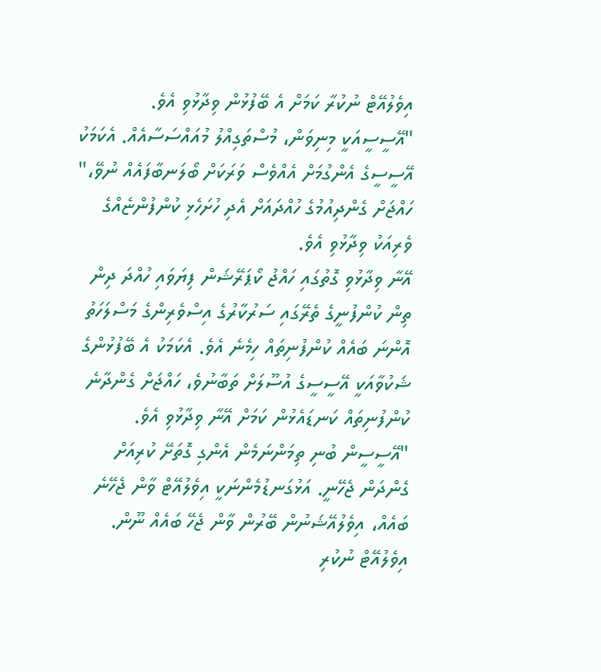އިވެލުއޭޓް ނުކުރާ ކަމަށް އެ ބޭފުޅުން ވިދާޅުވި އެވެ.
"އޭސީސީއަކީ މިނިވަން، މުސްތަގިއްލު މުއައްސަސާއެއް. އެކަމަކު އޭސީސީގެ އެންގުމަށް އެއްވެސް ވަރަކަށް ބޯލަނބާފައެއް ނުވޭ،" ހައްޖަށް ގެންދިއުމުގެ ހުއްދައަށް އެދި ހުށަހެޅި ކުންފުންޏެއްގެ ވެރިއަކު ވިދާޅުވި އެވެ.
އޭނާ ވިދާޅުވި ގޮތުގައި ހައްޖު ކޯޕަރޭޝަން ފިޔަވައި ހުއްދަ ދިން ތިން ކުންފުނީގެ ތެރޭގައި ސަރުކާރުގެ އިސްވެރިންގެ މަސްލަހަތު އޮންނަ ބައެއް ކުންފުނިތައް ހިމެނެ އެވެ. އެކަމަކު އެ ބޭފުޅުންގެ ޝަކުވާއަކީ އޭސީސީގެ އުސޫލަށް ތަބާނުވެ، ހައްޖަށް ގެންދާނެ ކުންފުނިތައް ކަނޑައެޅުން ކަމަށް އޭނާ ވިދާޅުވި އެވެ.
"އޭސީސީން ބުނި ތިމަންނަމެން އެންގި ގޮތަށޭ ކުރިއަށް ގެންދަން ޖެހޭނީ. އަޅުގަނޑުމެންނަކީ އިވެލުއޭޓް ވާން ޖެހޭނެ ބައެއް، އިވެލުއޭޝަނުން ބޭރުން ވާން ޖެހޭ ބައެއް ނޫން. އިވެލުއޭޓް ނުކުރި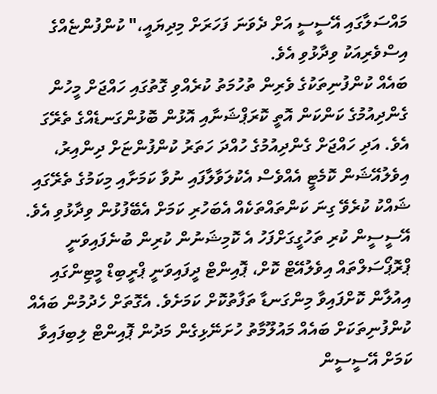މައްސަލާގައި އޭސީސީ އަށް ދެވަނަ ފަހަރަށް މިދިޔައީ،" ކުންފުންޏެއްގެ އިސްވެރިއަކު ވިދާޅުވި އެވެ.
ބައެއް ކުންފުނިތަކުގެ ވެރިން ތުހުމަތު ކުރެއްވި ގޮތުގައި ހައްޖަށް މީހުން ގެންދިއުމުގެ ކަންކަން އޮތީ ކޮރަޕްޝަނާއި އޮޅުން ބޮޅުންގަނޑެއްގެ ތެރޭގަ އެވެ. އަދި ހައްޖަށް ގެންދިއުމުގެ ހުއްދަ ހަތަރު ކުންފުންޏަށް ދިންއިރު، އިވެލުއޭޝަން ކޮމެޓީ އެއްވެސް އެކުލަވާލާފައި ނުވާ ކަމަށާއި މިކަމުގެ ތެރޭގައި ޝައްކު ކުރެވޭ ގިނަ ކަންތައްތަކެއް އެބަހުރި ކަމަށް އެބޭފުޅުން ވިދާޅުވި އެވެ.
އޭސީސީން ކުރި ތަހުގީގަށްފަހު އެ ކޮމިޝަނުން ކުރިން ބުނެފައިވަނީ ޕްރޮޕޯސަލްތައް އިވެލުއޭޓް ކޮށް، ޕޮއިންޓް ދީފައިވަނީ ޕްރީބިޑް މީޓިންގައި އިއުލާން ކޮށްފައިވާ މިންގަނޑާ ތަފާތުކޮށް ކަމަށެވެ. އެގޮތަށް ހެދުމުން ބައެއް ކުންފުނިތަކަށް ބައެއް މައުލޫމާތު ހުށަނޭޅިގެން މަދުން ޕޮއިންޓް ލިބިފައިވާ ކަމަށް އޭސީސީން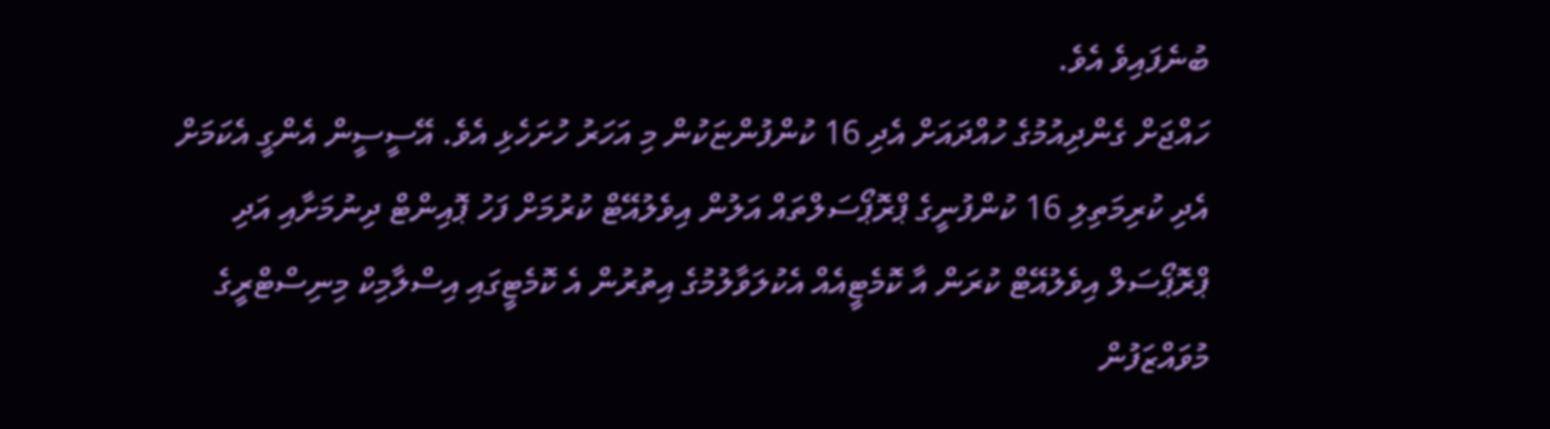ބުނެފައިވެ އެވެ.
ހައްޖަށް ގެންދިއުމުގެ ހުއްދައަށް އެދި 16 ކުންފުންޏަކުން މި އަހަރު ހުށަހެޅި އެވެ. އޭސީސީން އެންގީ އެކަމަށް އެދި ކުރިމަތިލި 16 ކުންފުނީގެ ޕްރޮޕޯސަލްތައް އަލުން އިވެލުއޭޓް ކުރުމަށް ފަހު ޕޮއިންޓް ދިނުމަށާއި އަދި ޕްރޮޕޯސަލް އިވެލުއޭޓް ކުރަން އާ ކޮމެޓީއެއް އެކުލަވާލުމުގެ އިތުރުން އެ ކޮމެޓީގައި އިސްލާމިކް މިނިސްޓްރީގެ މުވައްޒަފުން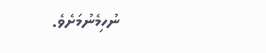ނުހިމެނުމަށެވެ.